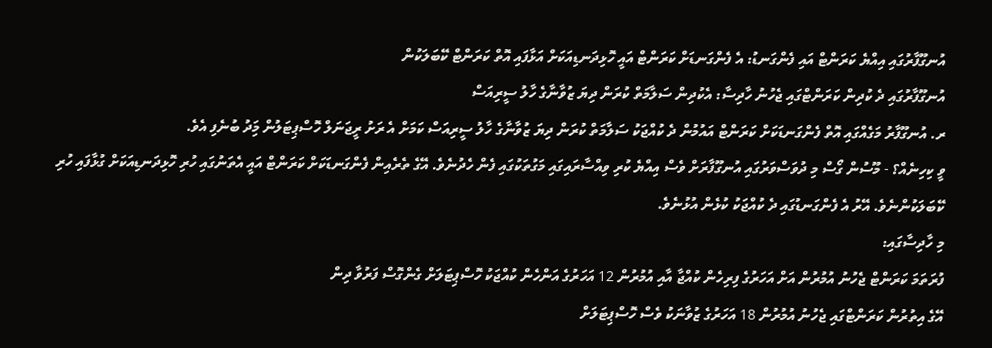އުނގޫފާރުގައި އިއްޔެ ކަރަންޓް އައި ފެންގަނޑު: އެ ފެންގަނޑަށް ކަރަންޓް އައީ ހޮޅިދަނޑިއަކަށް އަޅާފައި އޮތް ކަރަންޓް ކޭބަލަކުން
އުނގޫފާރުގައި ދެ ކުދިން ކަރަންޓްގައި ޖެހުނު ހާދިސާ: އެކުދިން ސަލާމަތް ކުރަން ދިޔަ ޒުވާނާގެ ހާލު ސީރިއަސް
ރ. އުނގޫފާރު މަގެއްގައި އޮތް ފެންގަނޑަކަށް ކަރަންޓް އައުމުން ދެ ކުއްޖަކު ސަލާމަތް ކުރަން ދިޔަ ޒުވާނާގެ ހާލު ސީރިއަސް ކަމަށް އެ ރަށު ރީޖަނަލް ހޮސްޕިޓަލުން މިަދު ބުނެފި އެވެ.
ވީ ކިހިނެއް؟ - މޫސުން ގޯސް މި ދުވަސްވަރުގައި އުނގޫފާރަށް ވެސް އިއްޔެ ކުރި ވިއްސާރައިގައި މަގުތަކުގައި ފެން ހެދުނެވެ. އޭގެ ތެރެއިން ފެންގަނޑަކަށް ކަރަންޓް އައީ އެތަނުގައި ހުރި ހޮޅިދަނޑިއަކަށް ގުޅާފައި ހުރި ކޭބަލަކުންނެވެ. އޭރު އެ ފެންގަނޑުގައި ދެ ކުއްޖަކު ކުޅެން އުޅުނެވެ.
މި ހާދިސާގައި:
ފުރަތަމަ ކަރަންޓް ޖެހުނު އުމުރުން އަށް އަހަރުގެ ފިރިހެން ކުއްޖާ އާއި އުމުރުން 12 އަހަރުގެ އަންހެން ކުއްޖަކު ހޮސްޕިޓަލަށް ގެންގޮސް ފަރުވާ ދިން
އޭގެ އިތުރުން ކަރަންޓްގައި ޖެހުނު އުމުރުން 18 އަހަރުގެ ޒުވާނަކު ވެސް ހޮސްޕިޓަލަށް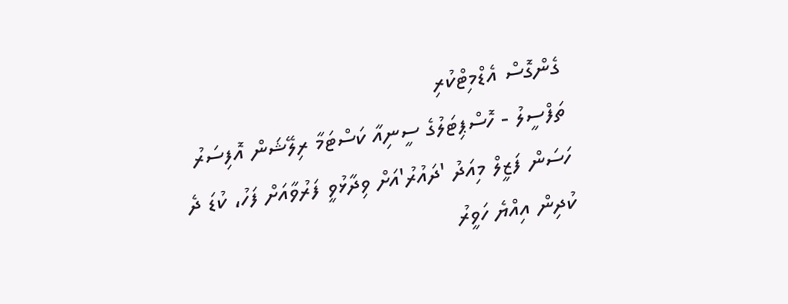ގެންގޮސް އެޑްމިޓްކުރި
ތަފްސީލު - ހޮސްޕިޓަލުގެ ސީނިއާ ކަސްޓަމާ ރިލޭޝަން އޮފިސަރު ހަސަން ފަޒީލް މިއަދު 'ދައުރު'އަށް ވިދާޅުވީ ފަރުވާއަށް ފަހު، ކުޑަ ދެ ކުދިން އިއްޔެ ހަވީރު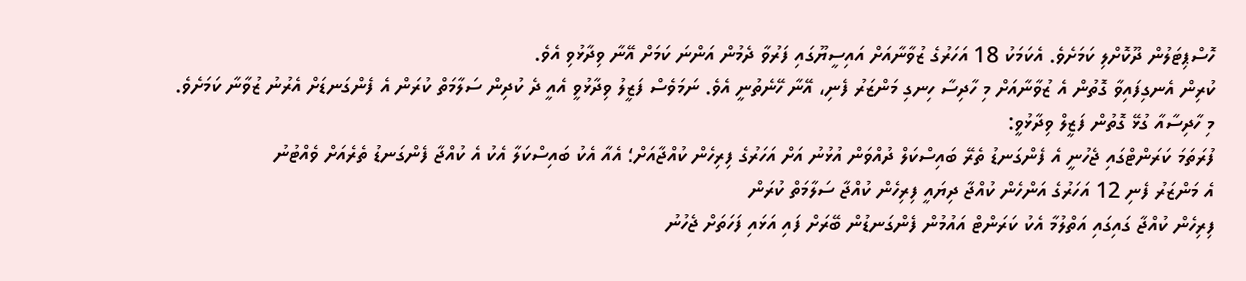ހޮސްޕިޓަލުން ދޫކޮށްލި ކަމަށެވެ. އެކަމަކު 18 އަހަރުގެ ޒުވާނާއަށް އައިސީޔޫގައި ފަރުވާ ދެމުން އަންނަ ކަމަށް އޭނާ ވިދާޅުވި އެވެ.
ކުރިން އެނގިފައިވާ ގޮތުން އެ ޒުވާނާއަށް މި ހާދިސާ ހިނގި މަންޒަރު ފެނި، އޭނާ ހޭނެތުނީ އެވެ. ނަމަވެސް ފަޒީލު ވިދާޅުވީ އެއީ ދެ ކުދިން ސަލާމަތް ކުރަން އެ ފެންގަނޑަށް އެރުނު ޒުވާނާ ކަމަށެވެ.
މި ހާދިސާއާ ގުޅޭ ގޮތުން ފަޒީލް ވިދާޅުވީ:
ފުރަތަމަ ކަރަންޓްގައި ޖެހުނީ އެ ފެންގަނޑު ތެރޭ ބައިސްކަލް ދުއްވަން އުޅުނު އަށް އަހަރުގެ ފިރިހެން ކުއްޖާއަށް؛ އެއާ އެކު ބައިސްކަލާ އެކު އެ ކުއްޖާ ފެންގަނޑު ތެރެއަށް ވެއްޓުނު
އެ މަންޒަރު ފެނި 12 އަހަރުގެ އަންހެން ކުއްޖާ ދިޔައީ ފިރިހެން ކުއްޖާ ސަލާމަތް ކުރަން
ފިރިހެން ކުއްޖާ ގައިގައި އަތްލުމާ އެކު ކަރަންޓް އައުމުން ފެންގަނޑުން ބޭރަށް ފައި އަޅައި ފަހަތަށް ޖެހުނު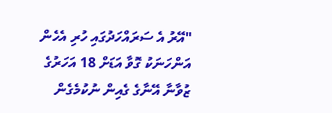"އޭރު އެ ސަރައްހަދުގައި ހުރި އެހެން އަންހަނަކު ގޮވާ އަޑަށް 18 އަހަރުގެ ޒުވާނާ އޭނާގެ ގެއިން ނުކުމެގެން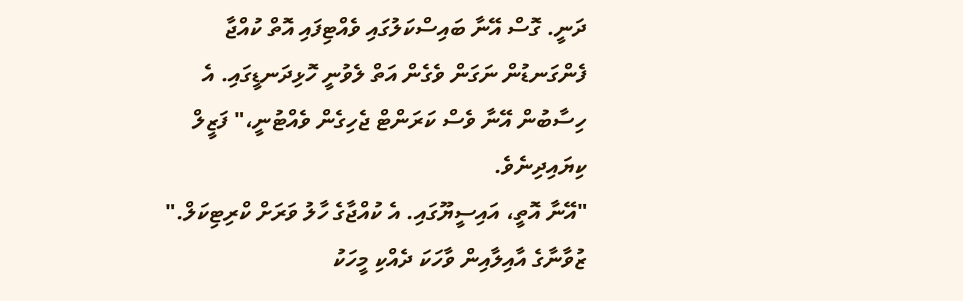ދަނީ. ގޮސް އޭނާ ބައިސްކަލުގައި ވެއްޓިފައި އޮތް ކުއްޖާ ފެންގަނޑުން ނަގަން ވެގެން އަތް ލެވުނީ ހޮޅިދަނޑީގައި. އެ ހިސާބުން އޭނާ ވެސް ކަރަންޓް ޖެހިގެން ވެއްޓުނީ،" ފަޒީލް ކިޔައިދިނެވެ.
"އޭނާ އޮތީ، އައިސީޔޫގައި. އެ ކުއްޖާގެ ހާލު ވަރަށް ކްރިޓިކަލް."
ޒުވާނާގެ އާއިލާއިން ވާހަކަ ދެއްކި މީހަކު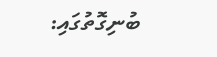ބުނިގޮތުގައި: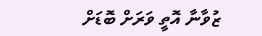ޒުވާނާ އޮތީ ވަރަށް ބޮޑަށް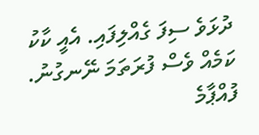ދުޅަވެ ސިފަ ގެއްލިފައި. އެއީ ކާކު ކަމެއް ވެސް ފުރަތަމަ ނޭނގުނު.
ފުއްޕާމެ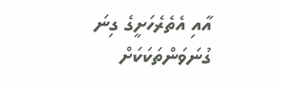އާއި އެތެރެހަށީގެ ގިނަ ގުނަވަންތަކަކަށް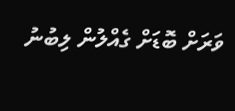ވަރަށް ބޮޑަށް ގެއްލުން ލިބުނު